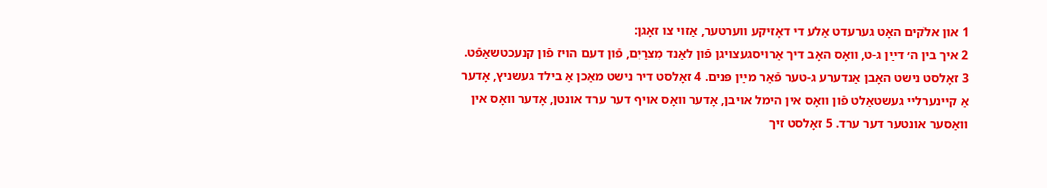1 און אלֹקים האָט גערעדט אַלע די דאָזיקע װערטער, אַזױ צו זאָגן:
2 איך בין ה׳ דײַן ג-ט, װאָס האָב דיך אַרױסגעצױגן פֿון לאַנד מִצרַיִם, פֿון דעם הױז פֿון קנעכטשאַפֿט.
3 זאָלסט נישט האָבן אַנדערע ג‑טער פֿאַר מײַן פּנים. 4 זאָלסט דיר נישט מאַכן אַ בילד געשניץ, אָדער אַ קײנערלײ געשטאַלט פֿון װאָס אין הימל אױבן, אָדער װאָס אױף דער ערד אונטן, אָדער װאָס אין װאַסער אונטער דער ערד. 5 זאָלסט זיך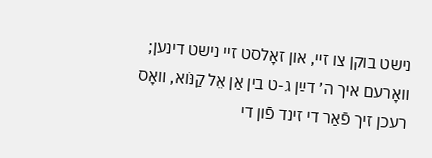נישט בוקן צו זײ, און זאָלסט זײ נישט דינען; װאָרעם איך ה׳ דײַן ג-ט בין אַן אֵל קַנֹּוא, װאָס רעכן זיך פֿאַר די זינד פֿון די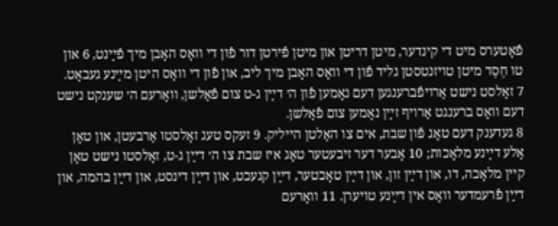פֿאָטערס מיט די קינדער, מיטן דריטן און מיטן פֿירטן דור פֿון די װאָס האָבן מיך פֿײַנט, 6 און טו חֶסֶד מיטן טױזנטסטן גליד פֿון די װאָס האָבן מיך ליב, און פֿון די װאָס היטן מײַנע געבאָט.
7 זאָלסט נישט אַרױפֿברענגען דעם נאָמען פֿון ה׳ דײַן ג-ט צום פֿאַלשן, װאָרעם ה׳ שענקט נישט דעם װאָס ברענגט אַרױף זײַן נאָמען צום פֿאַלשן.
8 געדענק דעם טאָג פֿון שבת, אים צו האַלטן הײליק. 9 זעקס טעג זאָלסטו אַרבעטן, און טאָן אַלע דײַנע מלאָכות; 10 אָבער דער זיבעטער טאָג איז שבת צו ה׳ דײַן ג-ט, זאָלסטו נישט טאָן קײן מלאָכה, דו, און דײַן זון, און דײַן טאָכטער, דײַן קנעכט, און דײַן דינסט, און דײַן בהמה, און דײַן פֿרעמדער װאָס אין דײַנע טױערן. 11 װאָרעם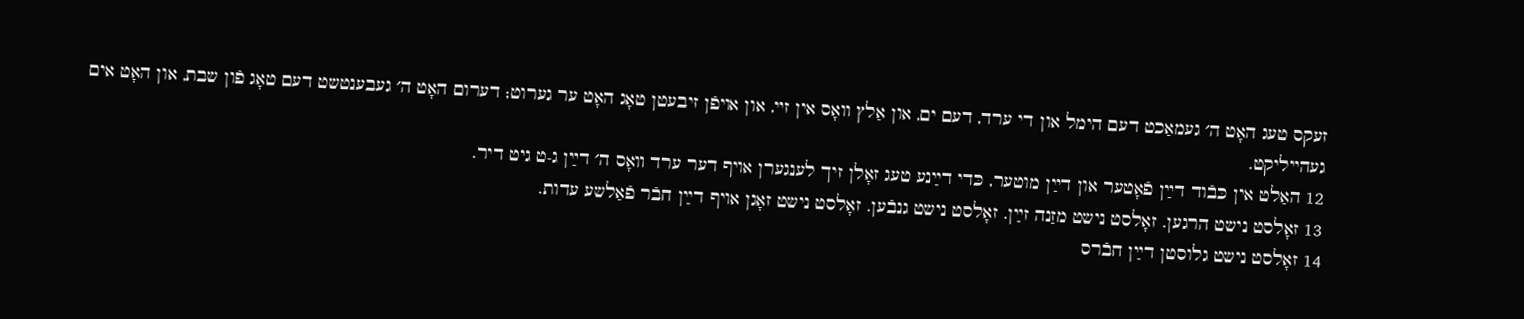זעקס טעג האָט ה׳ געמאַכט דעם הימל און די ערד, דעם ים, און אַלץ װאָס אין זײ, און אױפֿן זיבעטן טאָג האָט ער גערוט; דערום האָט ה׳ געבענטשט דעם טאָג פֿון שבת, און האָט אים געהײליקט.
12 האַלט אין כּבֿוד דײַן פֿאָטער און דײַן מוטער, כּדי דײַנע טעג זאָלן זיך לענגערן אױף דער ערד װאָס ה׳ דײַן ג-ט גיט דיר.
13 זאָלסט נישט הרגען. זאָלסט נישט מזַנה זײַן. זאָלסט נישט גנבֿען. זאָלסט נישט זאָגן אױף דײַן חבֿר פֿאַלשע עדות.
14 זאָלסט נישט גלוסטן דײַן חבֿרס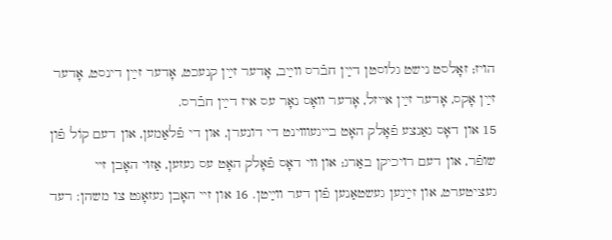הױז; זאָלסט נישט גלוסטן דײַן חבֿרס װײַב, אָדער זײַן קנעכט, אָדער זײַן דינסט, אָדער זײַן אָקס, אָדער זײַן אײזל, אָדער װאָס נאָר עס איז דײַן חבֿרס.
15 און דאָס גאַנצע פֿאָלק האָט בײגעװױנט די דונערן, און די פֿלאַמען, און דעם קֹול פֿון שופֿר, און דעם רױכיקן באַרג; און װי דאָס פֿאָלק האָט עס געזען, אַזױ האָבן זײ געציטערט, און זײַנען געשטאַנען פֿון דער װײַטן. 16 און זײ האָבן געזאָגט צו משהן: רעד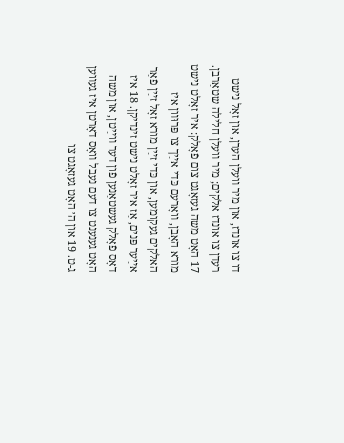דו צו אונדז, און מיר װעלן הערן, און זאָל נישט רעדן צו אונדז אלֹקים; מיר װעלן חלילה שטאַרבן.
17 האָט משה געזאָגט צום פֿאָלק: איר זאָלט נישט מורא האָבן, װאָרעם כּדי אײַך צו פּרוּװן איז האלֹקים געקומען, און כּדי זײַן מורא זאָל זײַן פֿאַר אײַער פּנים, אַז איר זאָלט נישט זינדיקן. 18 איז דאָס פֿאָלק געשטאַנען פֿון דער װײַטן, און משה האָט גענענט צו דעם נעבל װאָס דאָרטן איז געװען ג-ט. 19 און ה׳ האָט געזאָגט צו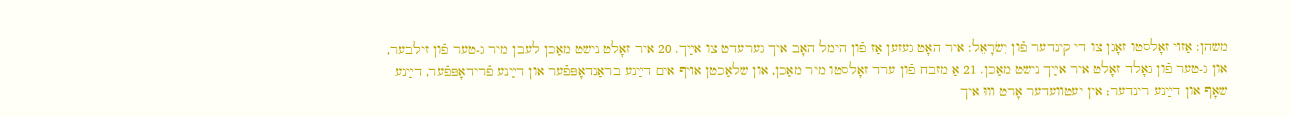משהן: אַזױ זאָלסטו זאָגן צו די קינדער פֿון יִשׂרָאֵל: איר האָט געזען אַז פֿון הימל האָב איך גערעדט צו אײַך. 20 איר זאָלט נישט מאַכן לעבן מיר ג‑טער פֿון זילבער, און ג‑טער פֿון גאָלד זאָלט איר אײַך נישט מאַכן. 21 אַ מזבח פֿון ערד זאָלסטו מיר מאַכן, און שלאַכטן אױף אים דײַנע בראַנדאָפּפֿער און דײַנע פֿרידאָפּפֿער, דײַנע שאָף און דײַנע רינדער; אין יעטװעדער אָרט װוּ איך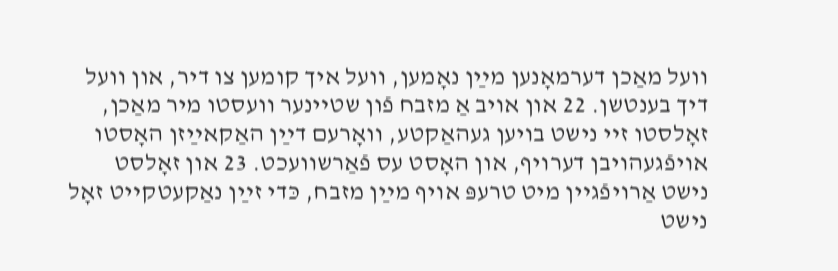װעל מאַכן דערמאָנען מײַן נאָמען, װעל איך קומען צו דיר, און װעל דיך בענטשן. 22 און אױב אַ מזבח פֿון שטײנער װעסטו מיר מאַכן, זאָלסטו זײ נישט בױען געהאַקטע, װאָרעם דײַן האַקאײַזן האָסטו אױפֿגעהױבן דערױף, און האָסט עס פֿאַרשװעכט. 23 און זאָלסט נישט אַרױפֿגײן מיט טרעפּ אױף מײַן מזבח, כּדי זײַן נאַקעטקײט זאָל נישט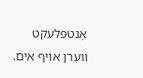אַנטפּלעקט װערן אױף אים.